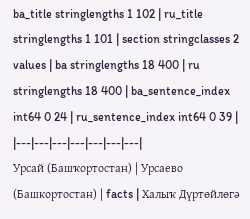ba_title stringlengths 1 102 | ru_title stringlengths 1 101 | section stringclasses 2
values | ba stringlengths 18 400 | ru stringlengths 18 400 | ba_sentence_index int64 0 24 | ru_sentence_index int64 0 39 |
|---|---|---|---|---|---|---|
Урсай (Башҡортостан) | Урсаево (Башкортостан) | facts | Халыҡ Дүртөйлөгә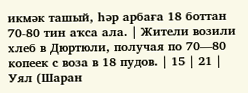икмәк ташый, һәр арбаға 18 боттан 70-80 тин аҡса ала. | Жители возили хлеб в Дюртюли, получая по 70—80 копеек с воза в 18 пудов. | 15 | 21 |
Уял (Шаран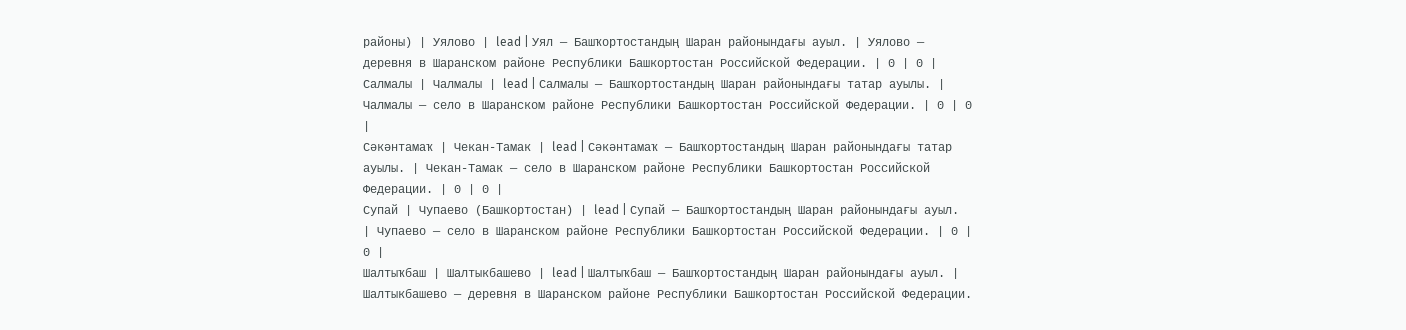районы) | Уялово | lead | Уял — Башҡортостандың Шаран районындағы ауыл. | Уялово — деревня в Шаранском районе Республики Башкортостан Российской Федерации. | 0 | 0 |
Салмалы | Чалмалы | lead | Салмалы — Башҡортостандың Шаран районындағы татар ауылы. | Чалмалы — село в Шаранском районе Республики Башкортостан Российской Федерации. | 0 | 0 |
Сәкәнтамаҡ | Чекан-Тамак | lead | Сәкәнтамаҡ — Башҡортостандың Шаран районындағы татар ауылы. | Чекан-Тамак — село в Шаранском районе Республики Башкортостан Российской Федерации. | 0 | 0 |
Супай | Чупаево (Башкортостан) | lead | Супай — Башҡортостандың Шаран районындағы ауыл. | Чупаево — село в Шаранском районе Республики Башкортостан Российской Федерации. | 0 | 0 |
Шалтыҡбаш | Шалтыкбашево | lead | Шалтыҡбаш — Башҡортостандың Шаран районындағы ауыл. | Шалтыкбашево — деревня в Шаранском районе Республики Башкортостан Российской Федерации.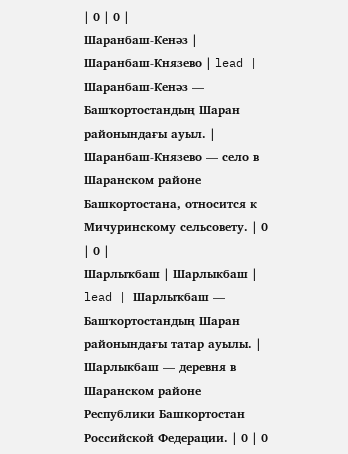| 0 | 0 |
Шаранбаш-Кенәз | Шаранбаш-Князево | lead | Шаранбаш-Кенәз — Башҡортостандың Шаран районындағы ауыл. | Шаранбаш-Князево — село в Шаранском районе Башкортостана, относится к Мичуринскому сельсовету. | 0 | 0 |
Шарлыҡбаш | Шарлыкбаш | lead | Шарлыҡбаш — Башҡортостандың Шаран районындағы татар ауылы. | Шарлыкбаш — деревня в Шаранском районе Республики Башкортостан Российской Федерации. | 0 | 0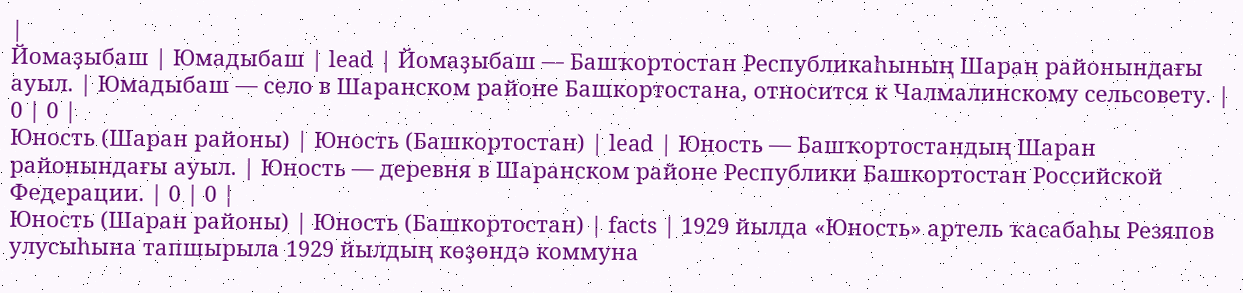|
Йомаҙыбаш | Юмадыбаш | lead | Йомаҙыбаш — Башҡортостан Республикаһының Шаран районындағы ауыл. | Юмадыбаш — село в Шаранском районе Башкортостана, относится к Чалмалинскому сельсовету. | 0 | 0 |
Юность (Шаран районы) | Юность (Башкортостан) | lead | Юность — Башҡортостандың Шаран районындағы ауыл. | Юность — деревня в Шаранском районе Республики Башкортостан Российской Федерации. | 0 | 0 |
Юность (Шаран районы) | Юность (Башкортостан) | facts | 1929 йылда «Юность» артель ҡасабаһы Резяпов улусыһына тапшырыла 1929 йылдың көҙөндә коммуна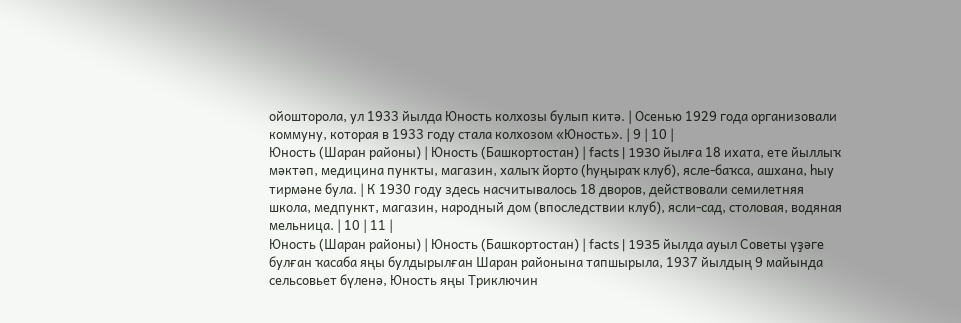ойошторола, ул 1933 йылда Юность колхозы булып китә. | Осенью 1929 года организовали коммуну, которая в 1933 году стала колхозом «Юность». | 9 | 10 |
Юность (Шаран районы) | Юность (Башкортостан) | facts | 1930 йылға 18 ихата, ете йыллыҡ мәктәп, медицина пункты, магазин, халыҡ йорто (һуңыраҡ клуб), ясле-баҡса, ашхана, һыу тирмәне була. | К 1930 году здесь насчитывалось 18 дворов, действовали семилетняя школа, медпункт, магазин, народный дом (впоследствии клуб), ясли-сад, столовая, водяная мельница. | 10 | 11 |
Юность (Шаран районы) | Юность (Башкортостан) | facts | 1935 йылда ауыл Советы үҙәге булған ҡасаба яңы булдырылған Шаран районына тапшырыла, 1937 йылдың 9 майында сельсовьет бүленә, Юность яңы Триключин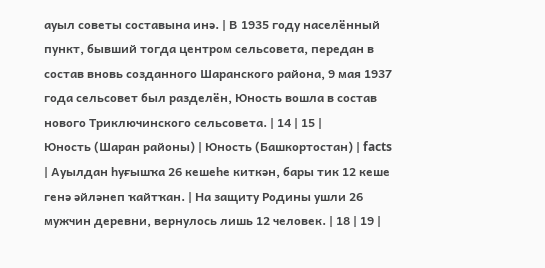ауыл советы составына инә. | В 1935 году населённый пункт, бывший тогда центром сельсовета, передан в состав вновь созданного Шаранского района, 9 мая 1937 года сельсовет был разделён, Юность вошла в состав нового Триключинского сельсовета. | 14 | 15 |
Юность (Шаран районы) | Юность (Башкортостан) | facts | Ауылдан һуғышҡа 26 кешеһе киткән, бары тик 12 кеше генә әйләнеп ҡайтҡан. | На защиту Родины ушли 26 мужчин деревни, вернулось лишь 12 человек. | 18 | 19 |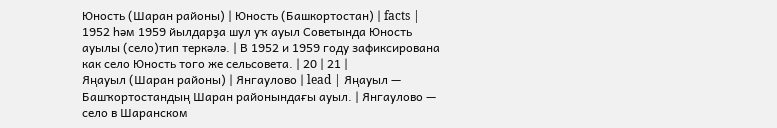Юность (Шаран районы) | Юность (Башкортостан) | facts | 1952 һәм 1959 йылдарҙа шул уҡ ауыл Советында Юность ауылы (село)тип теркәлә. | В 1952 и 1959 году зафиксирована как село Юность того же сельсовета. | 20 | 21 |
Яңауыл (Шаран районы) | Янгаулово | lead | Яңауыл — Башҡортостандың Шаран районындағы ауыл. | Янгаулово — село в Шаранском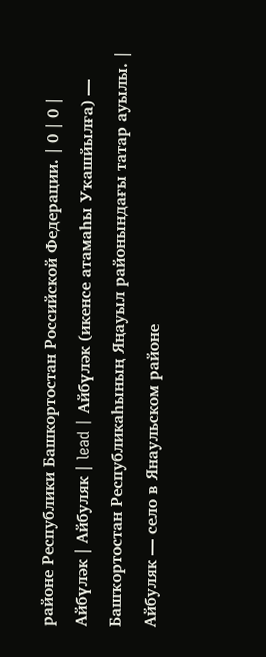районе Республики Башкортостан Российской Федерации. | 0 | 0 |
Айбүләк | Айбуляк | lead | Айбүләк (икенсе атамаһы Уҡашйылға) — Башҡортостан Республикаһының Яңауыл районындағы татар ауылы. | Айбуляк — село в Янаульском районе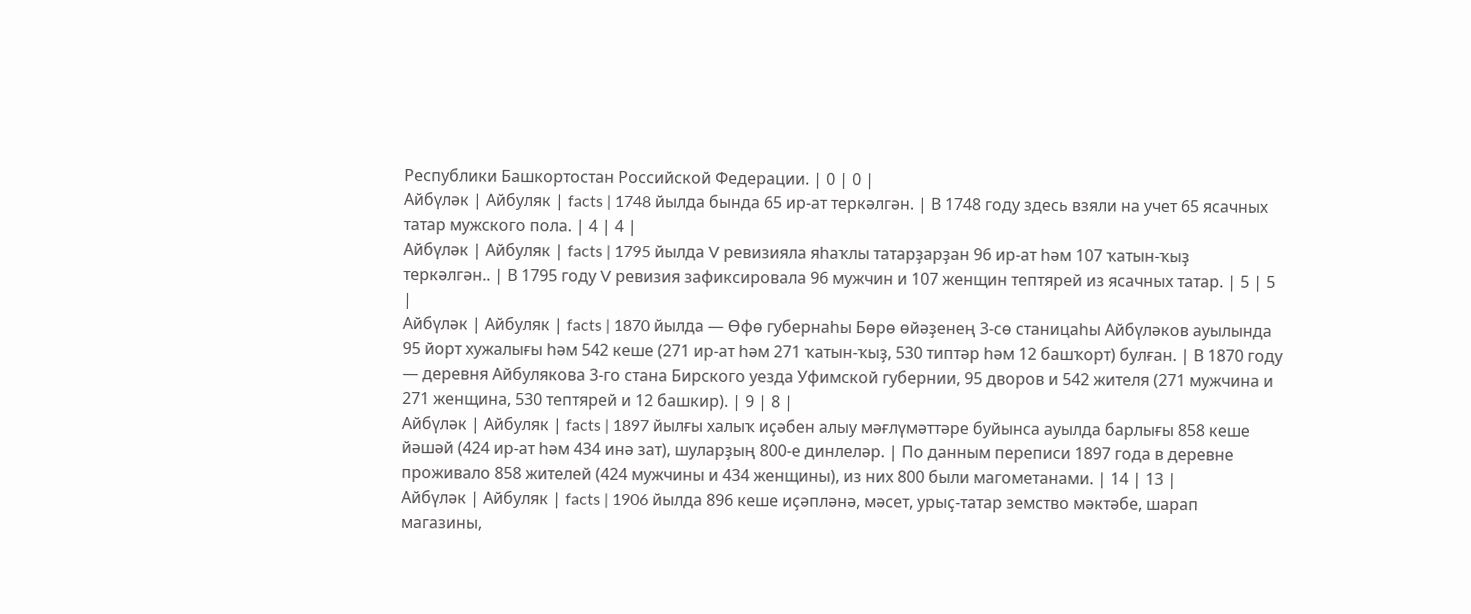Республики Башкортостан Российской Федерации. | 0 | 0 |
Айбүләк | Айбуляк | facts | 1748 йылда бында 65 ир-ат теркәлгән. | В 1748 году здесь взяли на учет 65 ясачных татар мужского пола. | 4 | 4 |
Айбүләк | Айбуляк | facts | 1795 йылда V ревизияла яһаҡлы татарҙарҙан 96 ир-ат һәм 107 ҡатын-ҡыҙ теркәлгән.. | В 1795 году V ревизия зафиксировала 96 мужчин и 107 женщин тептярей из ясачных татар. | 5 | 5 |
Айбүләк | Айбуляк | facts | 1870 йылда — Өфө губернаһы Бөрө өйәҙенең 3-сө станицаһы Айбүләков ауылында 95 йорт хужалығы һәм 542 кеше (271 ир-ат һәм 271 ҡатын-ҡыҙ, 530 типтәр һәм 12 башҡорт) булған. | В 1870 году — деревня Айбулякова 3-го стана Бирского уезда Уфимской губернии, 95 дворов и 542 жителя (271 мужчина и 271 женщина, 530 тептярей и 12 башкир). | 9 | 8 |
Айбүләк | Айбуляк | facts | 1897 йылғы халыҡ иҫәбен алыу мәғлүмәттәре буйынса ауылда барлығы 858 кеше йәшәй (424 ир-ат һәм 434 инә зат), шуларҙың 800-е динлеләр. | По данным переписи 1897 года в деревне проживало 858 жителей (424 мужчины и 434 женщины), из них 800 были магометанами. | 14 | 13 |
Айбүләк | Айбуляк | facts | 1906 йылда 896 кеше иҫәпләнә, мәсет, урыҫ-татар земство мәктәбе, шарап магазины,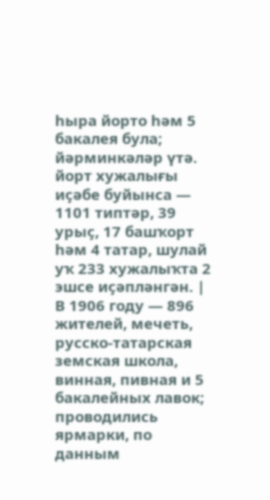һыра йорто һәм 5 бакалея була; йәрминкәләр үтә. йорт хужалығы иҫәбе буйынса — 1101 типтәр, 39 урыҫ, 17 башҡорт һәм 4 татар, шулай уҡ 233 хужалыҡта 2 эшсе иҫәпләнгән. | В 1906 году — 896 жителей, мечеть, русско-татарская земская школа, винная, пивная и 5 бакалейных лавок; проводились ярмарки, по данным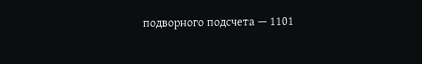подворного подсчета — 1101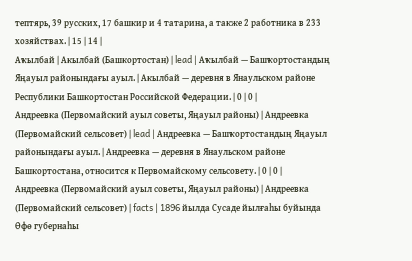тептярь, 39 русских, 17 башкир и 4 татарина, а также 2 работника в 233 хозяйствах. | 15 | 14 |
Аҡылбай | Акылбай (Башкортостан) | lead | Аҡылбай — Башҡортостандың Яңауыл районындағы ауыл. | Акылбай — деревня в Янаульском районе Республики Башкортостан Российской Федерации. | 0 | 0 |
Андреевка (Первомайский ауыл советы, Яңауыл районы) | Андреевка (Первомайский сельсовет) | lead | Андреевка — Башҡортостандың Яңауыл районындағы ауыл. | Андреевка — деревня в Янаульском районе Башкортостана, относится к Первомайскому сельсовету. | 0 | 0 |
Андреевка (Первомайский ауыл советы, Яңауыл районы) | Андреевка (Первомайский сельсовет) | facts | 1896 йылда Сусаде йылғаһы буйында Өфө губернаһы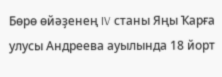Бөрө өйәҙенең IV станы Яңы Ҡарға улусы Андреева ауылында 18 йорт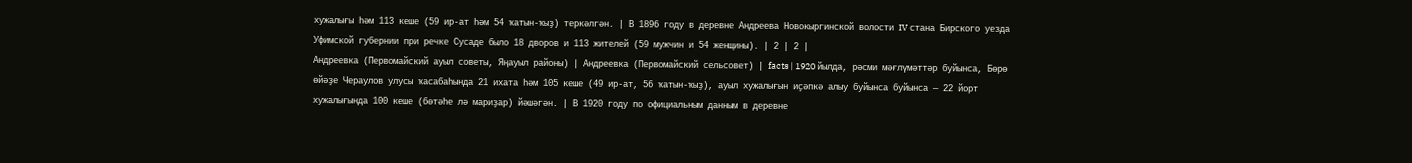хужалығы һәм 113 кеше (59 ир-ат һәм 54 ҡатын-ҡыҙ) теркәлгән. | В 1896 году в деревне Андреева Новокыргинской волости IV стана Бирского уезда Уфимской губернии при речке Сусаде было 18 дворов и 113 жителей (59 мужчин и 54 женщины). | 2 | 2 |
Андреевка (Первомайский ауыл советы, Яңауыл районы) | Андреевка (Первомайский сельсовет) | facts | 1920 йылда, рәсми мәғлүмәттәр буйынса, Бөрө өйәҙе Чераулов улусы ҡасабаһында 21 ихата һәм 105 кеше (49 ир-ат, 56 ҡатын-ҡыҙ), ауыл хужалығын иҫәпкә алыу буйынса буйынса — 22 йорт хужалығында 100 кеше (бөтәһе лә мариҙар) йәшәгән. | В 1920 году по официальным данным в деревне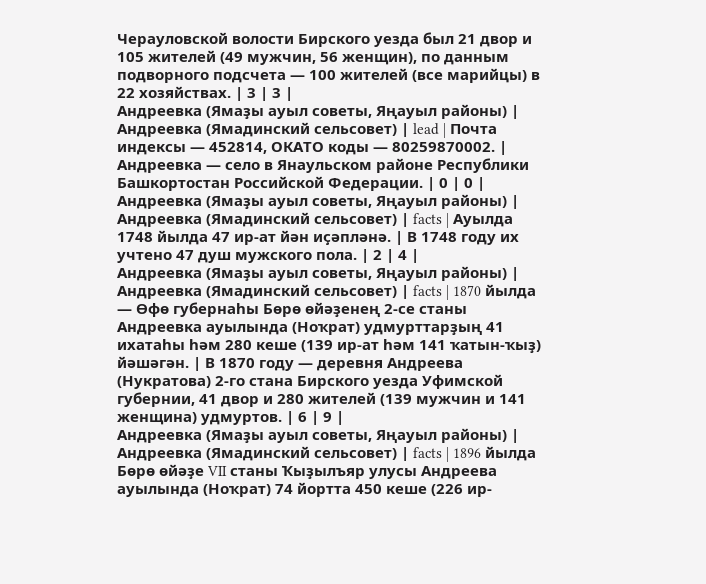Черауловской волости Бирского уезда был 21 двор и 105 жителей (49 мужчин, 56 женщин), по данным подворного подсчета — 100 жителей (все марийцы) в 22 хозяйствах. | 3 | 3 |
Андреевка (Ямаҙы ауыл советы, Яңауыл районы) | Андреевка (Ямадинский сельсовет) | lead | Почта индексы — 452814, ОКАТО коды — 80259870002. | Андреевка — село в Янаульском районе Республики Башкортостан Российской Федерации. | 0 | 0 |
Андреевка (Ямаҙы ауыл советы, Яңауыл районы) | Андреевка (Ямадинский сельсовет) | facts | Ауылда 1748 йылда 47 ир-ат йән иҫәпләнә. | В 1748 году их учтено 47 душ мужского пола. | 2 | 4 |
Андреевка (Ямаҙы ауыл советы, Яңауыл районы) | Андреевка (Ямадинский сельсовет) | facts | 1870 йылда — Өфө губернаһы Бөрө өйәҙенең 2-се станы Андреевка ауылында (Ноҡрат) удмурттарҙың 41 ихатаһы һәм 280 кеше (139 ир-ат һәм 141 ҡатын-ҡыҙ) йәшәгән. | В 1870 году — деревня Андреева (Нукратова) 2-го стана Бирского уезда Уфимской губернии, 41 двор и 280 жителей (139 мужчин и 141 женщина) удмуртов. | 6 | 9 |
Андреевка (Ямаҙы ауыл советы, Яңауыл районы) | Андреевка (Ямадинский сельсовет) | facts | 1896 йылда Бөрө өйәҙе VII станы Ҡыҙылъяр улусы Андреева ауылында (Ноҡрат) 74 йортта 450 кеше (226 ир-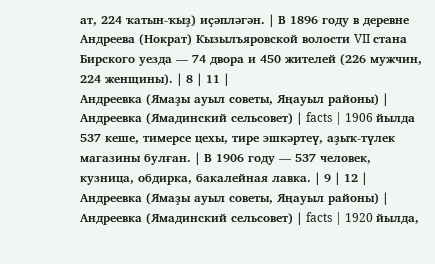ат, 224 ҡатын-ҡыҙ) иҫәпләгән. | В 1896 году в деревне Андреева (Нократ) Кызылъяровской волости VII стана Бирского уезда — 74 двора и 450 жителей (226 мужчин, 224 женщины). | 8 | 11 |
Андреевка (Ямаҙы ауыл советы, Яңауыл районы) | Андреевка (Ямадинский сельсовет) | facts | 1906 йылда 537 кеше, тимерсе цехы, тире эшкәртеү, аҙыҡ-түлек магазины булған. | В 1906 году — 537 человек, кузница, обдирка, бакалейная лавка. | 9 | 12 |
Андреевка (Ямаҙы ауыл советы, Яңауыл районы) | Андреевка (Ямадинский сельсовет) | facts | 1920 йылда,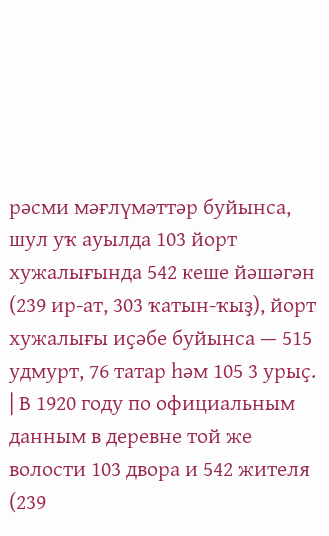рәсми мәғлүмәттәр буйынса, шул уҡ ауылда 103 йорт хужалығында 542 кеше йәшәгән (239 ир-ат, 303 ҡатын-ҡыҙ), йорт хужалығы иҫәбе буйынса — 515 удмурт, 76 татар һәм 105 3 урыҫ. | В 1920 году по официальным данным в деревне той же волости 103 двора и 542 жителя (239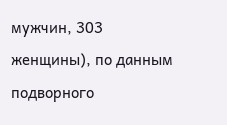мужчин, 303 женщины), по данным подворного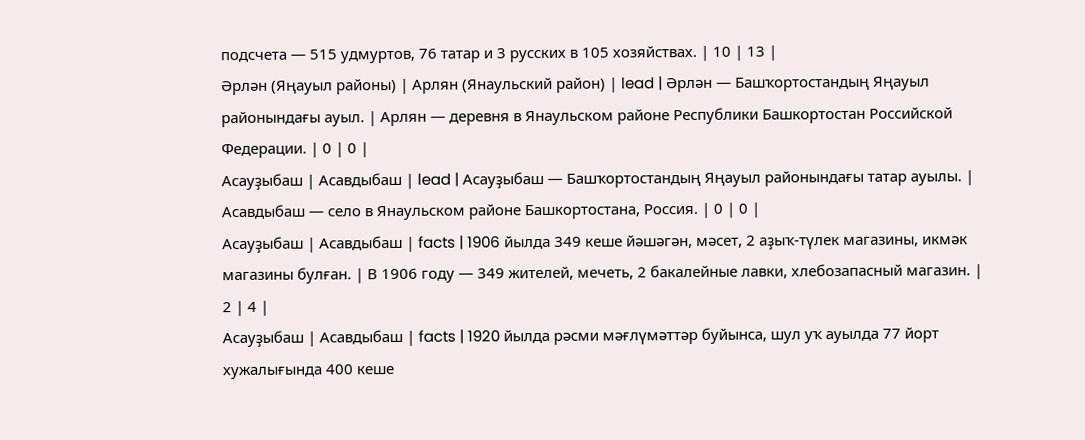подсчета — 515 удмуртов, 76 татар и 3 русских в 105 хозяйствах. | 10 | 13 |
Әрлән (Яңауыл районы) | Арлян (Янаульский район) | lead | Әрлән — Башҡортостандың Яңауыл районындағы ауыл. | Арлян — деревня в Янаульском районе Республики Башкортостан Российской Федерации. | 0 | 0 |
Асауҙыбаш | Асавдыбаш | lead | Асауҙыбаш — Башҡортостандың Яңауыл районындағы татар ауылы. | Асавдыбаш — село в Янаульском районе Башкортостана, Россия. | 0 | 0 |
Асауҙыбаш | Асавдыбаш | facts | 1906 йылда 349 кеше йәшәгән, мәсет, 2 аҙыҡ-түлек магазины, икмәк магазины булған. | В 1906 году — 349 жителей, мечеть, 2 бакалейные лавки, хлебозапасный магазин. | 2 | 4 |
Асауҙыбаш | Асавдыбаш | facts | 1920 йылда рәсми мәғлүмәттәр буйынса, шул уҡ ауылда 77 йорт хужалығында 400 кеше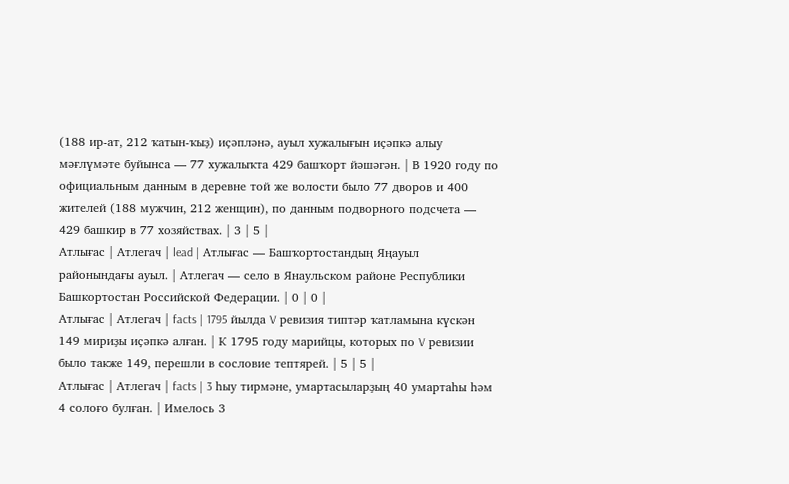(188 ир-ат, 212 ҡатын-ҡыҙ) иҫәпләнә, ауыл хужалығын иҫәпкә алыу мәғлүмәте буйынса — 77 хужалыҡта 429 башҡорт йәшәгән. | В 1920 году по официальным данным в деревне той же волости было 77 дворов и 400 жителей (188 мужчин, 212 женщин), по данным подворного подсчета — 429 башкир в 77 хозяйствах. | 3 | 5 |
Атлығас | Атлегач | lead | Атлығас — Башҡортостандың Яңауыл районындағы ауыл. | Атлегач — село в Янаульском районе Республики Башкортостан Российской Федерации. | 0 | 0 |
Атлығас | Атлегач | facts | 1795 йылда V ревизия типтәр ҡатламына күскән 149 мириҙы иҫәпкә алған. | К 1795 году марийцы, которых по V ревизии было также 149, перешли в сословие тептярей. | 5 | 5 |
Атлығас | Атлегач | facts | 3 һыу тирмәне, умартасыларҙың 40 умартаһы һәм 4 солоғо булған. | Имелось 3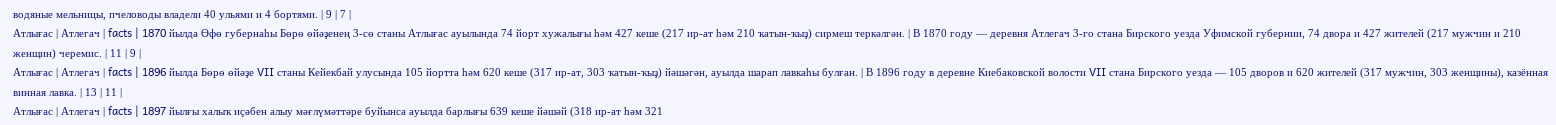водяные мельницы, пчеловоды владели 40 ульями и 4 бортями. | 9 | 7 |
Атлығас | Атлегач | facts | 1870 йылда Өфө губернаһы Бөрө өйәҙенең 3-сө станы Атлығас ауылында 74 йорт хужалығы һәм 427 кеше (217 ир-ат һәм 210 ҡатын-ҡыҙ) сирмеш теркәлгән. | В 1870 году — деревня Атлегач 3-го стана Бирского уезда Уфимской губернии, 74 двора и 427 жителей (217 мужчин и 210 женщин) черемис. | 11 | 9 |
Атлығас | Атлегач | facts | 1896 йылда Бөрө өйәҙе VII станы Кейекбай улусында 105 йортта һәм 620 кеше (317 ир-ат, 303 ҡатын-ҡыҙ) йәшәгән, ауылда шарап лавкаһы булған. | В 1896 году в деревне Киебаковской волости VII стана Бирского уезда — 105 дворов и 620 жителей (317 мужчин, 303 женщины), казённая винная лавка. | 13 | 11 |
Атлығас | Атлегач | facts | 1897 йылғы халыҡ иҫәбен алыу мәғлүмәттәре буйынса ауылда барлығы 639 кеше йәшәй (318 ир-ат һәм 321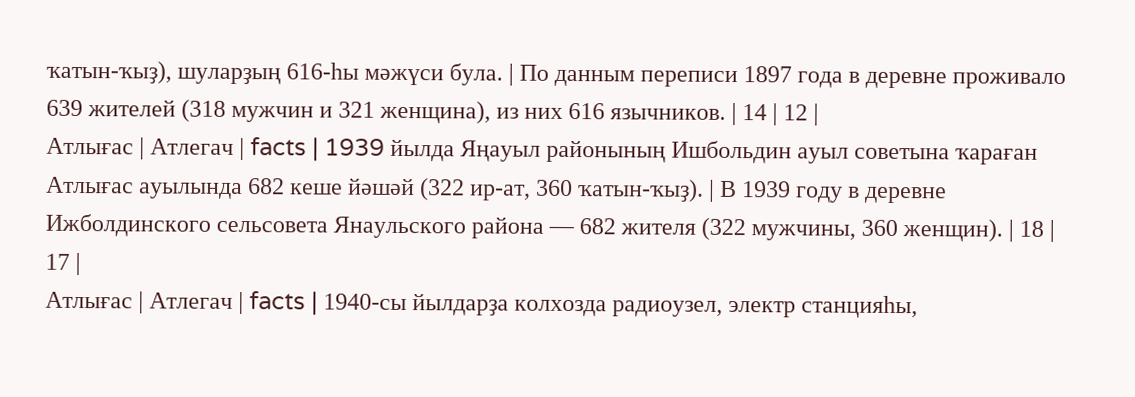ҡатын-ҡыҙ), шуларҙың 616-һы мәжүси була. | По данным переписи 1897 года в деревне проживало 639 жителей (318 мужчин и 321 женщина), из них 616 язычников. | 14 | 12 |
Атлығас | Атлегач | facts | 1939 йылда Яңауыл районының Ишбольдин ауыл советына ҡараған Атлығас ауылында 682 кеше йәшәй (322 ир-ат, 360 ҡатын-ҡыҙ). | В 1939 году в деревне Ижболдинского сельсовета Янаульского района — 682 жителя (322 мужчины, 360 женщин). | 18 | 17 |
Атлығас | Атлегач | facts | 1940-сы йылдарҙа колхозда радиоузел, электр станцияһы,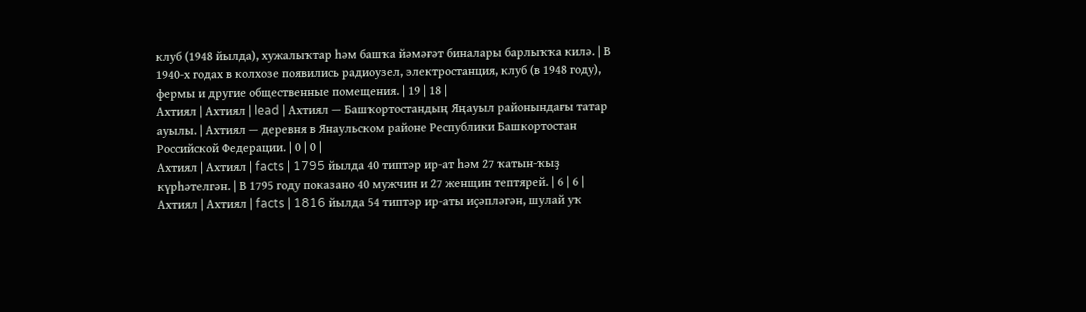клуб (1948 йылда), хужалыҡтар һәм башҡа йәмәғәт биналары барлыҡҡа килә. | В 1940-х годах в колхозе появились радиоузел, электростанция, клуб (в 1948 году), фермы и другие общественные помещения. | 19 | 18 |
Ахтиял | Ахтиял | lead | Ахтиял — Башҡортостандың Яңауыл районындағы татар ауылы. | Ахтиял — деревня в Янаульском районе Республики Башкортостан Российской Федерации. | 0 | 0 |
Ахтиял | Ахтиял | facts | 1795 йылда 40 типтәр ир-ат һәм 27 ҡатын-ҡыҙ күрһәтелгән. | В 1795 году показано 40 мужчин и 27 женщин тептярей. | 6 | 6 |
Ахтиял | Ахтиял | facts | 1816 йылда 54 типтәр ир-аты иҫәпләгән, шулай уҡ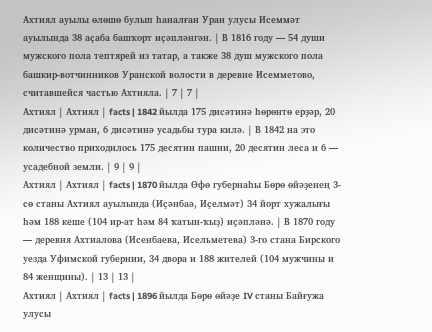Ахтиял ауылы өлөшө булып һаналған Уран улусы Исеммәт ауылында 38 аҫаба башҡорт иҫәпләнгән. | В 1816 году — 54 души мужского пола тептярей из татар, а также 38 душ мужского пола башкир-вотчинников Уранской волости в деревне Исемметово, считавшейся частью Ахтияла. | 7 | 7 |
Ахтиял | Ахтиял | facts | 1842 йылда 175 дисәтинә һөрөнтө ерҙәр, 20 дисәтинә урман, 6 дисәтинә усадьбы тура килә. | В 1842 на это количество приходилось 175 десятин пашни, 20 десятин леса и 6 — усадебной земли. | 9 | 9 |
Ахтиял | Ахтиял | facts | 1870 йылда Өфө губернаһы Бөрө өйәҙенең 3-сө станы Ахтиял ауылында (Иҫәнбаә, Иҫелмәт) 34 йорт хужалығы һәм 188 кеше (104 ир-ат һәм 84 ҡатын-ҡыҙ) иҫәпләнә. | В 1870 году — деревня Ахтиалова (Исенбаева, Исельметева) 3-го стана Бирского уезда Уфимской губернии, 34 двора и 188 жителей (104 мужчины и 84 женщины). | 13 | 13 |
Ахтиял | Ахтиял | facts | 1896 йылда Бөрө өйәҙе IV станы Байғужа улусы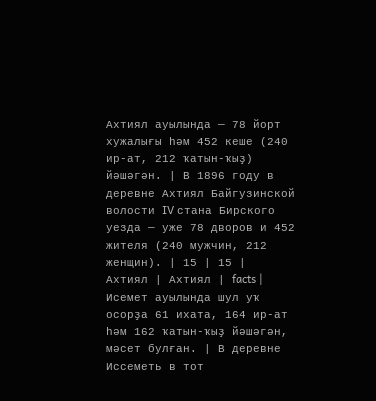Ахтиял ауылында — 78 йорт хужалығы һәм 452 кеше (240 ир-ат, 212 ҡатын-ҡыҙ) йәшәгән. | В 1896 году в деревне Ахтиял Байгузинской волости IV стана Бирского уезда — уже 78 дворов и 452 жителя (240 мужчин, 212 женщин). | 15 | 15 |
Ахтиял | Ахтиял | facts | Исемет ауылында шул уҡ осорҙа 61 ихата, 164 ир-ат һәм 162 ҡатын-ҡыҙ йәшәгән, мәсет булған. | В деревне Иссеметь в тот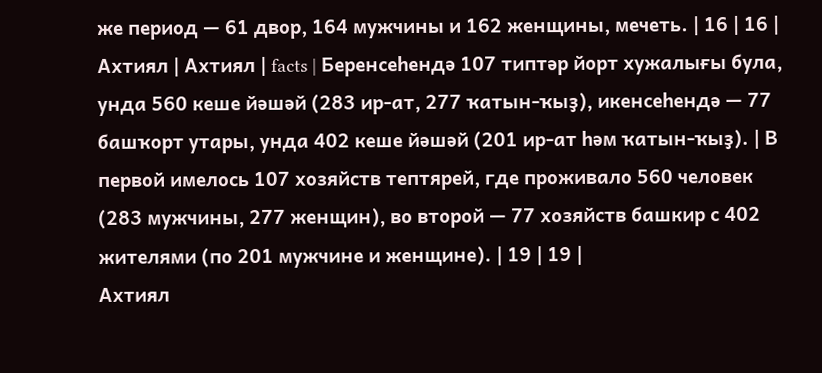же период — 61 двор, 164 мужчины и 162 женщины, мечеть. | 16 | 16 |
Ахтиял | Ахтиял | facts | Беренсеһендә 107 типтәр йорт хужалығы була, унда 560 кеше йәшәй (283 ир-ат, 277 ҡатын-ҡыҙ), икенсеһендә — 77 башҡорт утары, унда 402 кеше йәшәй (201 ир-ат һәм ҡатын-ҡыҙ). | В первой имелось 107 хозяйств тептярей, где проживало 560 человек (283 мужчины, 277 женщин), во второй — 77 хозяйств башкир с 402 жителями (по 201 мужчине и женщине). | 19 | 19 |
Ахтиял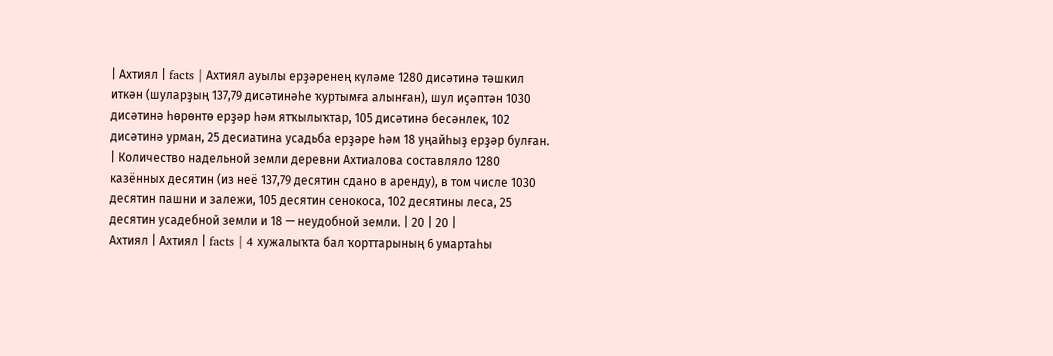| Ахтиял | facts | Ахтиял ауылы ерҙәренең күләме 1280 дисәтинә тәшкил иткән (шуларҙың 137,79 дисәтинәһе ҡуртымға алынған), шул иҫәптән 1030 дисәтинә һөрөнтө ерҙәр һәм ятҡылыҡтар, 105 дисәтинә бесәнлек, 102 дисәтинә урман, 25 десиатина усадьба ерҙәре һәм 18 уңайһыҙ ерҙәр булған. | Количество надельной земли деревни Ахтиалова составляло 1280 казённых десятин (из неё 137,79 десятин сдано в аренду), в том числе 1030 десятин пашни и залежи, 105 десятин сенокоса, 102 десятины леса, 25 десятин усадебной земли и 18 — неудобной земли. | 20 | 20 |
Ахтиял | Ахтиял | facts | 4 хужалыҡта бал ҡорттарының 6 умартаһы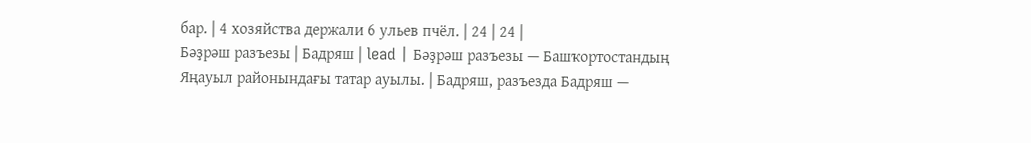бар. | 4 хозяйства держали 6 ульев пчёл. | 24 | 24 |
Бәҙрәш разъезы | Бадряш | lead | Бәҙрәш разъезы — Башҡортостандың Яңауыл районындағы татар ауылы. | Бадряш, разъезда Бадряш —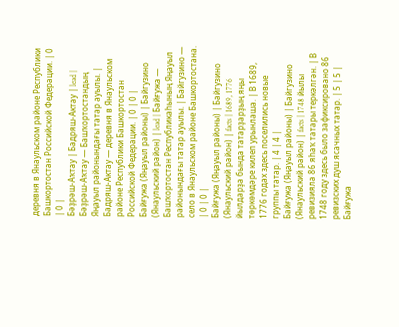деревня в Янаульском районе Республики Башкортостан Российской Федерации. | 0 | 0 |
Бәҙрәш-Аҡтау | Бадряш-Актау | lead | Бәҙрәш-Аҡтау — Башҡортостандың Яңауыл районындағы татар ауылы. | Бадряш-Актау — деревня в Янаульском районе Республики Башкортостан Российской Федерации. | 0 | 0 |
Байғужа (Яңауыл районы) | Байгузино (Янаульский район) | lead | Байғужа — Башҡортостан Республикаһының Яңауыл районындағы татар ауылы. | Байгузино — село в Янаульском районе Башкортостана. | 0 | 0 |
Байғужа (Яңауыл районы) | Байгузино (Янаульский район) | facts | 1689, 1776 йылдарҙа бында татарҙарҙың яңы төркөмдәре килеп урынлаша. | В 1689, 1776 годах здесь поселились новые группы татар. | 4 | 4 |
Байғужа (Яңауыл районы) | Байгузино (Янаульский район) | facts | 1748 йылы ревизияла 86 яһаҡ татары теркәлгән. | В 1748 году здесь было зафиксировано 86 ревизских душ ясачных татар. | 5 | 5 |
Байғужа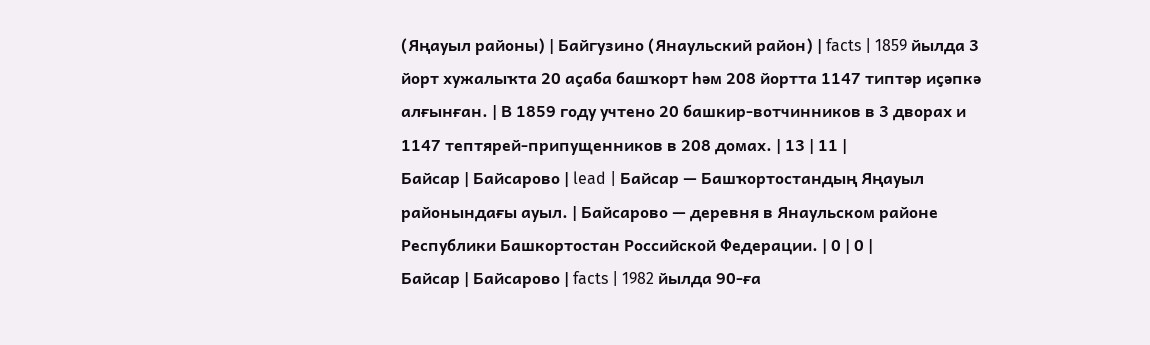(Яңауыл районы) | Байгузино (Янаульский район) | facts | 1859 йылда 3 йорт хужалыҡта 20 аҫаба башҡорт һәм 208 йортта 1147 типтәр иҫәпкә алғынған. | В 1859 году учтено 20 башкир-вотчинников в 3 дворах и 1147 тептярей-припущенников в 208 домах. | 13 | 11 |
Байсар | Байсарово | lead | Байсар — Башҡортостандың Яңауыл районындағы ауыл. | Байсарово — деревня в Янаульском районе Республики Башкортостан Российской Федерации. | 0 | 0 |
Байсар | Байсарово | facts | 1982 йылда 90-ға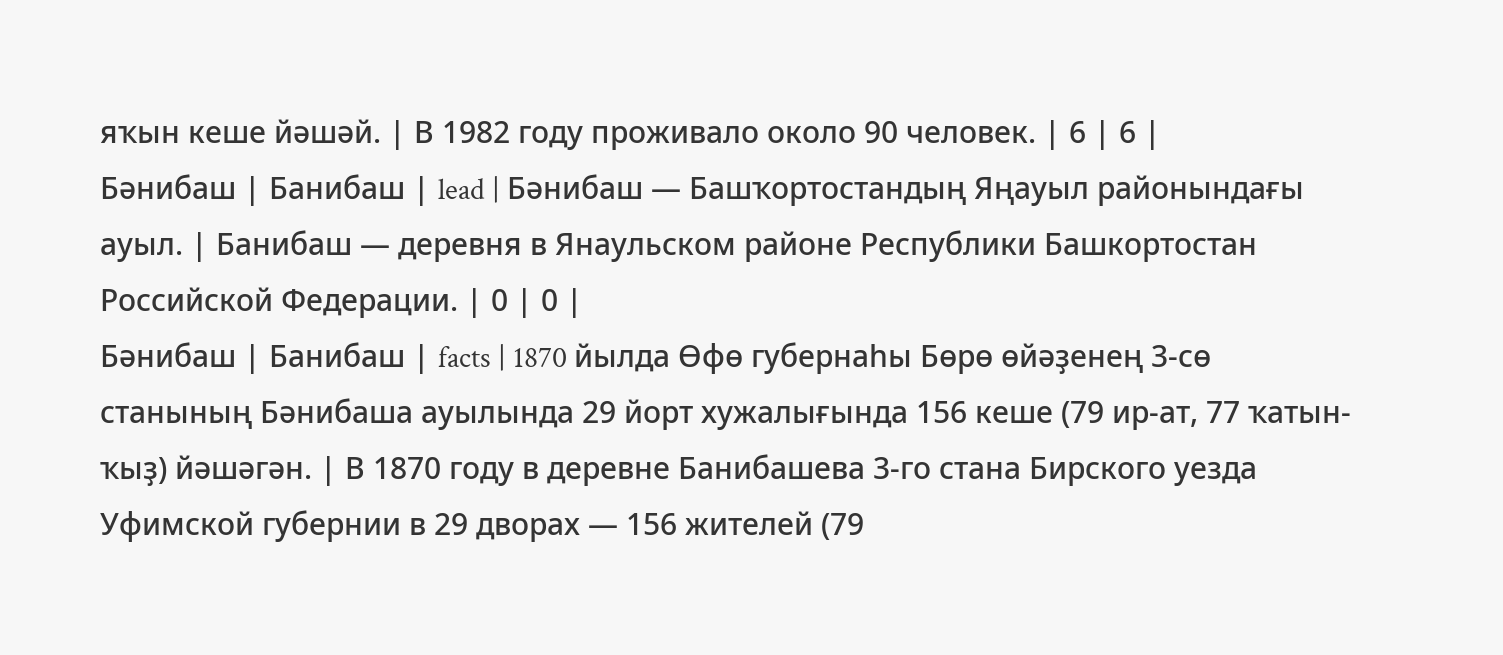яҡын кеше йәшәй. | В 1982 году проживало около 90 человек. | 6 | 6 |
Бәнибаш | Банибаш | lead | Бәнибаш — Башҡортостандың Яңауыл районындағы ауыл. | Банибаш — деревня в Янаульском районе Республики Башкортостан Российской Федерации. | 0 | 0 |
Бәнибаш | Банибаш | facts | 1870 йылда Өфө губернаһы Бөрө өйәҙенең 3-сө станының Бәнибаша ауылында 29 йорт хужалығында 156 кеше (79 ир-ат, 77 ҡатын-ҡыҙ) йәшәгән. | В 1870 году в деревне Банибашева 3-го стана Бирского уезда Уфимской губернии в 29 дворах — 156 жителей (79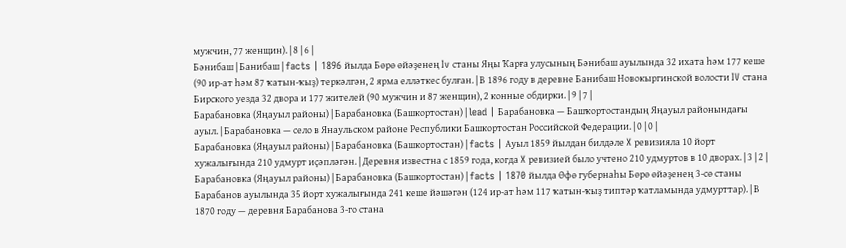мужчин, 77 женщин). | 8 | 6 |
Бәнибаш | Банибаш | facts | 1896 йылда Бөрө өйәҙенең Iv станы Яңы Ҡарға улусының Бәнибаш ауылында 32 ихата һәм 177 кеше (90 ир-ат һәм 87 ҡатын-ҡыҙ) теркәлгән, 2 ярма елләткес булған. | В 1896 году в деревне Банибаш Новокыргинской волости IV стана Бирского уезда 32 двора и 177 жителей (90 мужчин и 87 женщин), 2 конные обдирки. | 9 | 7 |
Барабановка (Яңауыл районы) | Барабановка (Башкортостан) | lead | Барабановка — Башҡортостандың Яңауыл районындағы ауыл. | Барабановка — село в Янаульском районе Республики Башкортостан Российской Федерации. | 0 | 0 |
Барабановка (Яңауыл районы) | Барабановка (Башкортостан) | facts | Ауыл 1859 йылдан билдәле X ревизияла 10 йорт хужалығында 210 удмурт иҫәпләгән. | Деревня известна с 1859 года, когда X ревизией было учтено 210 удмуртов в 10 дворах. | 3 | 2 |
Барабановка (Яңауыл районы) | Барабановка (Башкортостан) | facts | 1870 йылда Өфө губернаһы Бөрө өйәҙенең 3-сө станы Барабанов ауылында 35 йорт хужалығында 241 кеше йәшәгән (124 ир-ат һәм 117 ҡатын-ҡыҙ типтәр ҡатламында удмурттар). | В 1870 году — деревня Барабанова 3-го стана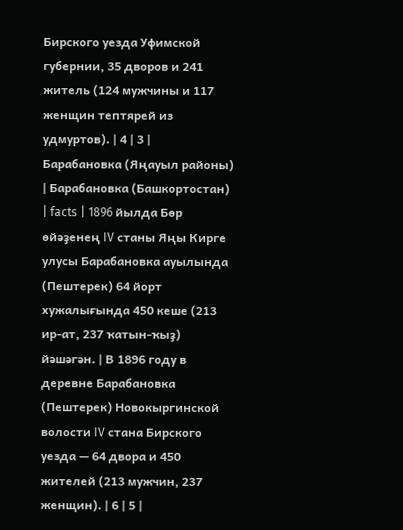Бирского уезда Уфимской губернии, 35 дворов и 241 житель (124 мужчины и 117 женщин тептярей из удмуртов). | 4 | 3 |
Барабановка (Яңауыл районы) | Барабановка (Башкортостан) | facts | 1896 йылда Бөр өйәҙенең IV станы Яңы Кирге улусы Барабановка ауылында (Пештерек) 64 йорт хужалығында 450 кеше (213 ир-ат, 237 ҡатын-ҡыҙ) йәшәгән. | В 1896 году в деревне Барабановка (Пештерек) Новокыргинской волости IV стана Бирского уезда — 64 двора и 450 жителей (213 мужчин, 237 женщин). | 6 | 5 |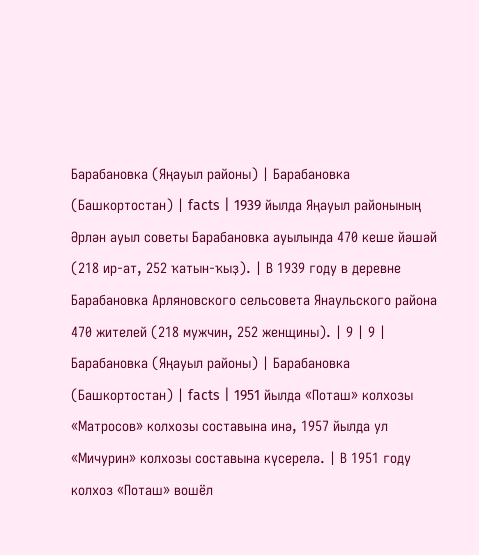Барабановка (Яңауыл районы) | Барабановка (Башкортостан) | facts | 1939 йылда Яңауыл районының Әрлән ауыл советы Барабановка ауылында 470 кеше йәшәй (218 ир-ат, 252 ҡатын-ҡыҙ). | В 1939 году в деревне Барабановка Арляновского сельсовета Янаульского района 470 жителей (218 мужчин, 252 женщины). | 9 | 9 |
Барабановка (Яңауыл районы) | Барабановка (Башкортостан) | facts | 1951 йылда «Поташ» колхозы «Матросов» колхозы составына инә, 1957 йылда ул «Мичурин» колхозы составына күсерелә. | В 1951 году колхоз «Поташ» вошёл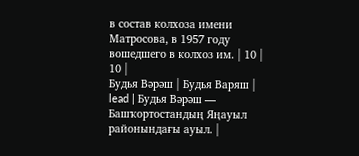в состав колхоза имени Матросова, в 1957 году вошедшего в колхоз им. | 10 | 10 |
Будья Вәрәш | Будья Варяш | lead | Будья Вәрәш — Башҡортостандың Яңауыл районындағы ауыл. |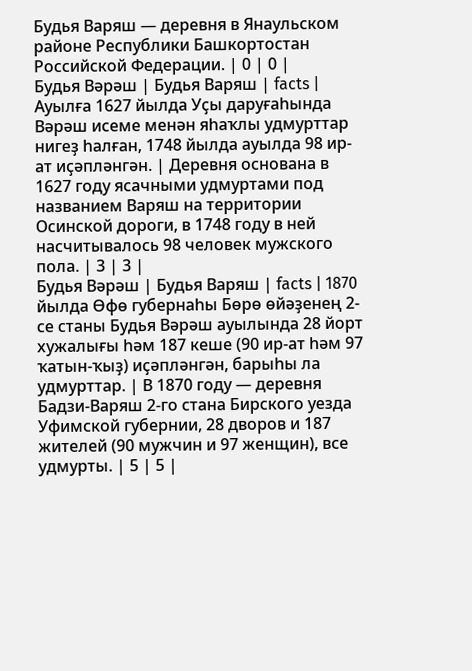Будья Варяш — деревня в Янаульском районе Республики Башкортостан Российской Федерации. | 0 | 0 |
Будья Вәрәш | Будья Варяш | facts | Ауылға 1627 йылда Уҫы даруғаһында Вәрәш исеме менән яһаҡлы удмурттар нигеҙ һалған, 1748 йылда ауылда 98 ир-ат иҫәпләнгән. | Деревня основана в 1627 году ясачными удмуртами под названием Варяш на территории Осинской дороги, в 1748 году в ней насчитывалось 98 человек мужского пола. | 3 | 3 |
Будья Вәрәш | Будья Варяш | facts | 1870 йылда Өфө губернаһы Бөрө өйәҙенең 2-се станы Будья Вәрәш ауылында 28 йорт хужалығы һәм 187 кеше (90 ир-ат һәм 97 ҡатын-ҡыҙ) иҫәпләнгән, барыһы ла удмурттар. | В 1870 году — деревня Бадзи-Варяш 2-го стана Бирского уезда Уфимской губернии, 28 дворов и 187 жителей (90 мужчин и 97 женщин), все удмурты. | 5 | 5 |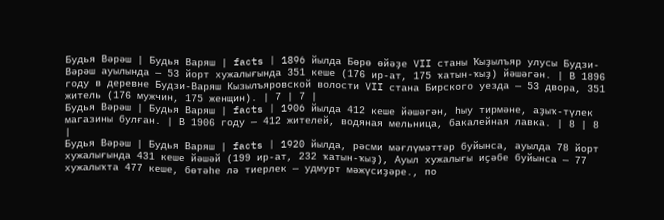Будья Вәрәш | Будья Варяш | facts | 1896 йылда Бөрө өйәҙе VII станы Ҡыҙылъяр улусы Будзи-Вәрәш ауылында — 53 йорт хужалығында 351 кеше (176 ир-ат, 175 ҡатын-ҡыҙ) йәшәгән. | В 1896 году в деревне Будзи-Варяш Кызылъяровской волости VII стана Бирского уезда — 53 двора, 351 житель (176 мужчин, 175 женщин). | 7 | 7 |
Будья Вәрәш | Будья Варяш | facts | 1906 йылда 412 кеше йәшәгән, һыу тирмәне, аҙыҡ-түлек магазины булған. | В 1906 году — 412 жителей, водяная мельница, бакалейная лавка. | 8 | 8 |
Будья Вәрәш | Будья Варяш | facts | 1920 йылда, рәсми мәғлүмәттәр буйынса, ауылда 78 йорт хужалығында 431 кеше йәшәй (199 ир-ат, 232 ҡатын-ҡыҙ), Ауыл хужалығы иҫәбе буйынса — 77 хужалыҡта 477 кеше, бөтәһе лә тиерлек — удмурт мәжүсиҙәре., по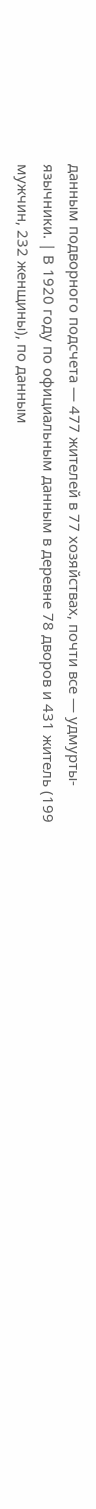данным подворного подсчета — 477 жителей в 77 хозяйствах, почти все — удмурты-язычники. | В 1920 году по официальным данным в деревне 78 дворов и 431 житель (199 мужчин, 232 женщины), по данным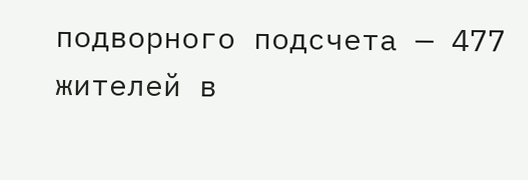подворного подсчета — 477 жителей в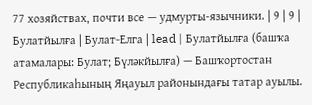77 хозяйствах, почти все — удмурты-язычники. | 9 | 9 |
Булатйылға | Булат-Елга | lead | Булатйылға (башҡа атамалары: Булат; Бүләкйылға) — Башҡортостан Республикаһының Яңауыл районындағы татар ауылы.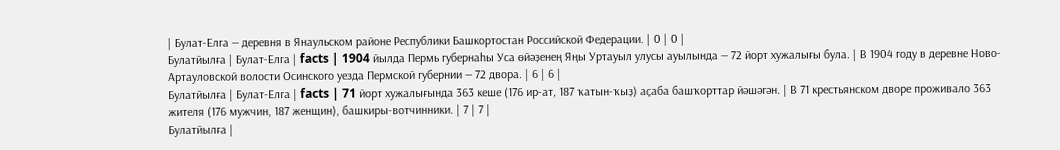| Булат-Елга — деревня в Янаульском районе Республики Башкортостан Российской Федерации. | 0 | 0 |
Булатйылға | Булат-Елга | facts | 1904 йылда Пермь губернаһы Уса өйәҙенең Яңы Уртауыл улусы ауылында — 72 йорт хужалығы була. | В 1904 году в деревне Ново-Артауловской волости Осинского уезда Пермской губернии — 72 двора. | 6 | 6 |
Булатйылға | Булат-Елга | facts | 71 йорт хужалығында 363 кеше (176 ир-ат, 187 ҡатын-ҡыҙ) аҫаба башҡорттар йәшәгән. | В 71 крестьянском дворе проживало 363 жителя (176 мужчин, 187 женщин), башкиры-вотчинники. | 7 | 7 |
Булатйылға |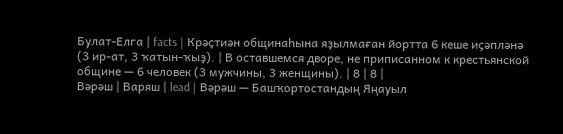Булат-Елга | facts | Крәҫтиән общинаһына яҙылмаған йортта 6 кеше иҫәпләнә (3 ир-ат, 3 ҡатын-ҡыҙ). | В оставшемся дворе, не приписанном к крестьянской общине — 6 человек (3 мужчины, 3 женщины). | 8 | 8 |
Вәрәш | Варяш | lead | Вәрәш — Башҡортостандың Яңауыл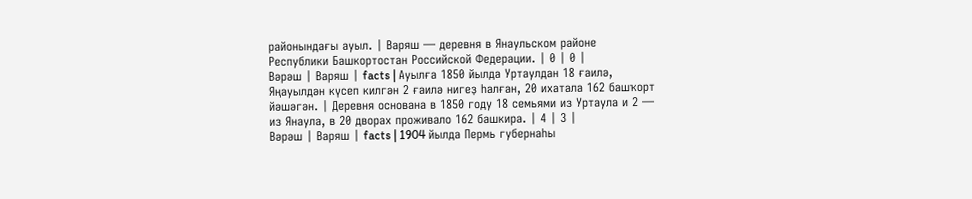районындағы ауыл. | Варяш — деревня в Янаульском районе Республики Башкортостан Российской Федерации. | 0 | 0 |
Вәрәш | Варяш | facts | Ауылға 1850 йылда Уртаулдан 18 ғаилә, Яңауылдән күсеп килгән 2 ғаилә нигеҙ һалған, 20 ихатала 162 башҡорт йәшәгән. | Деревня основана в 1850 году 18 семьями из Уртаула и 2 — из Янаула, в 20 дворах проживало 162 башкира. | 4 | 3 |
Вәрәш | Варяш | facts | 1904 йылда Пермь губернаһы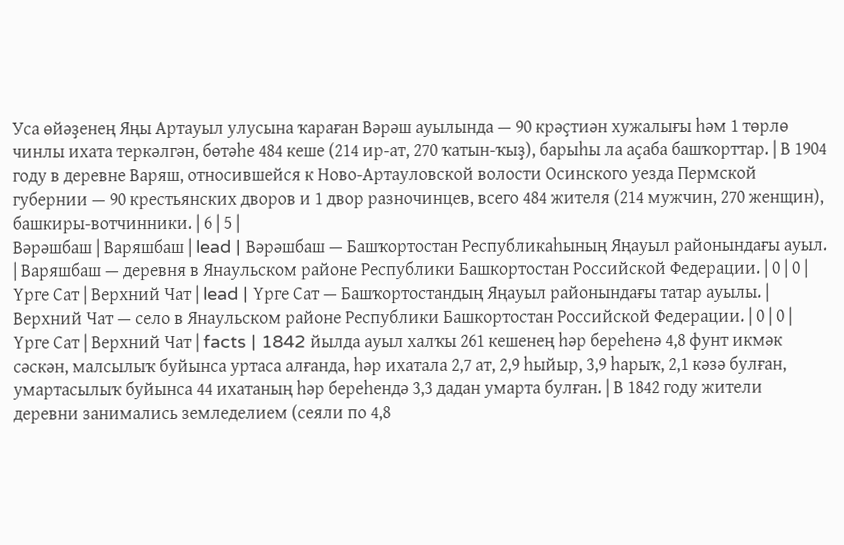Уса өйәҙенең Яңы Артауыл улусына ҡараған Вәрәш ауылында — 90 крәҫтиән хужалығы һәм 1 төрлө чинлы ихата теркәлгән, бөтәһе 484 кеше (214 ир-ат, 270 ҡатын-ҡыҙ), барыһы ла аҫаба башҡорттар. | В 1904 году в деревне Варяш, относившейся к Ново-Артауловской волости Осинского уезда Пермской губернии — 90 крестьянских дворов и 1 двор разночинцев, всего 484 жителя (214 мужчин, 270 женщин), башкиры-вотчинники. | 6 | 5 |
Вәрәшбаш | Варяшбаш | lead | Вәрәшбаш — Башҡортостан Республикаһының Яңауыл районындағы ауыл. | Варяшбаш — деревня в Янаульском районе Республики Башкортостан Российской Федерации. | 0 | 0 |
Үрге Сат | Верхний Чат | lead | Үрге Сат — Башҡортостандың Яңауыл районындағы татар ауылы. | Верхний Чат — село в Янаульском районе Республики Башкортостан Российской Федерации. | 0 | 0 |
Үрге Сат | Верхний Чат | facts | 1842 йылда ауыл халҡы 261 кешенең һәр береһенә 4,8 фунт икмәк сәскән, малсылыҡ буйынса уртаса алғанда, һәр ихатала 2,7 ат, 2,9 һыйыр, 3,9 һарыҡ, 2,1 кәзә булған, умартасылыҡ буйынса 44 ихатаның һәр береһендә 3,3 дадан умарта булған. | В 1842 году жители деревни занимались земледелием (сеяли по 4,8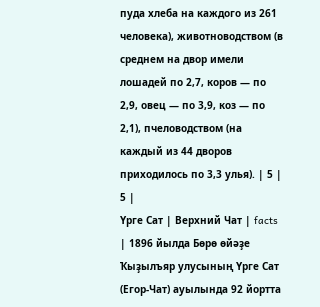пуда хлеба на каждого из 261 человека), животноводством (в среднем на двор имели лошадей по 2,7, коров — по 2,9, овец — по 3,9, коз — по 2,1), пчеловодством (на каждый из 44 дворов приходилось по 3,3 улья). | 5 | 5 |
Үрге Сат | Верхний Чат | facts | 1896 йылда Бөрө өйәҙе Ҡыҙылъяр улусының Үрге Сат (Егор-Чат) ауылында 92 йортта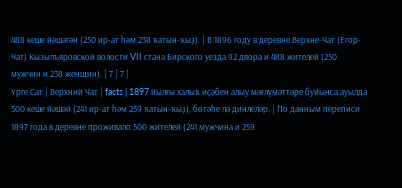488 кеше йәшәгән (250 ир-ат һәм 238 ҡатын-ҡыҙ). | В 1896 году в деревне Верхне-Чат (Егор-Чат) Кызылъяровской волости VII стана Бирского уезда 92 двора и 488 жителей (250 мужчин и 238 женщин). | 7 | 7 |
Үрге Сат | Верхний Чат | facts | 1897 йылғы халыҡ иҫәбен алыу мәғлүмәттәре буйынса ауылда 500 кеше йәшәй (241 ир-ат һәм 259 ҡатын-ҡыҙ), бөтәһе лә динлеләр. | По данным переписи 1897 года в деревне проживало 500 жителей (241 мужчина и 259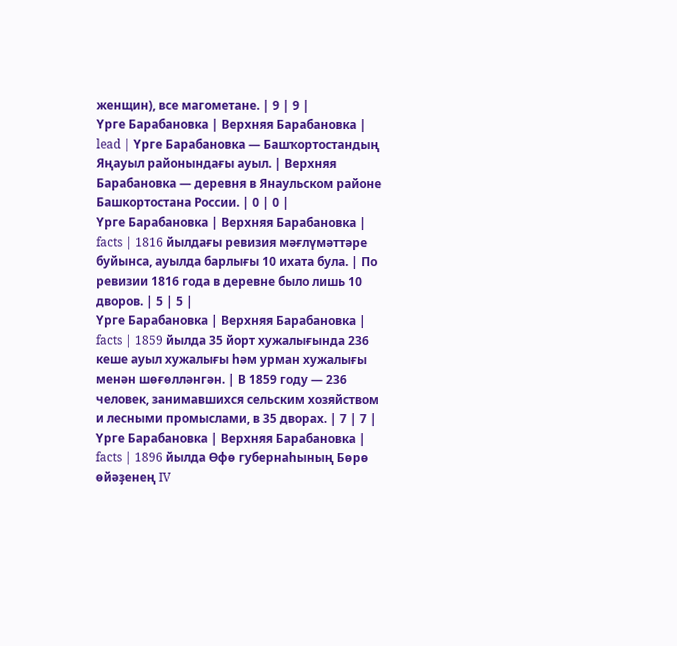женщин), все магометане. | 9 | 9 |
Үрге Барабановка | Верхняя Барабановка | lead | Үрге Барабановка — Башҡортостандың Яңауыл районындағы ауыл. | Верхняя Барабановка — деревня в Янаульском районе Башкортостана России. | 0 | 0 |
Үрге Барабановка | Верхняя Барабановка | facts | 1816 йылдағы ревизия мәғлүмәттәре буйынса, ауылда барлығы 10 ихата була. | По ревизии 1816 года в деревне было лишь 10 дворов. | 5 | 5 |
Үрге Барабановка | Верхняя Барабановка | facts | 1859 йылда 35 йорт хужалығында 236 кеше ауыл хужалығы һәм урман хужалығы менән шөғөлләнгән. | В 1859 году — 236 человек, занимавшихся сельским хозяйством и лесными промыслами, в 35 дворах. | 7 | 7 |
Үрге Барабановка | Верхняя Барабановка | facts | 1896 йылда Өфө губернаһының Бөрө өйәҙенең IV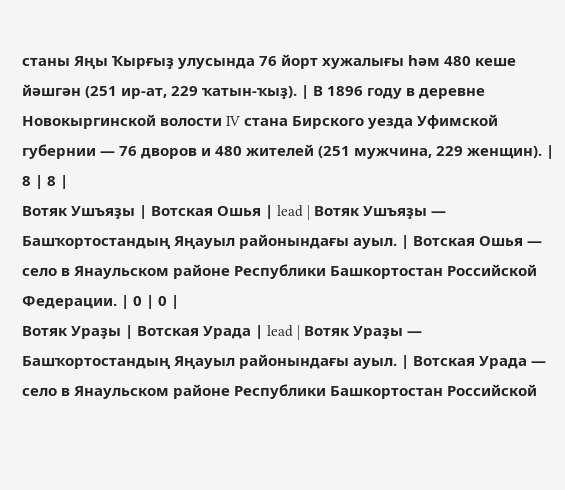станы Яңы Ҡырғыҙ улусында 76 йорт хужалығы һәм 480 кеше йәшгән (251 ир-ат, 229 ҡатын-ҡыҙ). | В 1896 году в деревне Новокыргинской волости IV стана Бирского уезда Уфимской губернии — 76 дворов и 480 жителей (251 мужчина, 229 женщин). | 8 | 8 |
Вотяк Ушъяҙы | Вотская Ошья | lead | Вотяк Ушъяҙы — Башҡортостандың Яңауыл районындағы ауыл. | Вотская Ошья — село в Янаульском районе Республики Башкортостан Российской Федерации. | 0 | 0 |
Вотяк Ураҙы | Вотская Урада | lead | Вотяк Ураҙы — Башҡортостандың Яңауыл районындағы ауыл. | Вотская Урада — село в Янаульском районе Республики Башкортостан Российской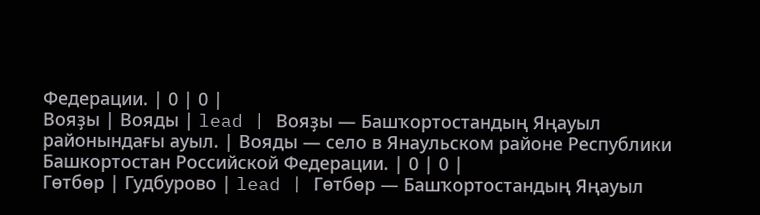Федерации. | 0 | 0 |
Вояҙы | Вояды | lead | Вояҙы — Башҡортостандың Яңауыл районындағы ауыл. | Вояды — село в Янаульском районе Республики Башкортостан Российской Федерации. | 0 | 0 |
Гөтбөр | Гудбурово | lead | Гөтбөр — Башҡортостандың Яңауыл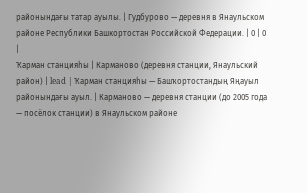районындағы татар ауылы. | Гудбурово — деревня в Янаульском районе Республики Башкортостан Российской Федерации. | 0 | 0 |
Ҡарман станцияһы | Карманово (деревня станции, Янаульский район) | lead | Ҡарман станцияһы — Башҡортостандың Яңауыл районындағы ауыл. | Карманово — деревня станции (до 2005 года — посёлок станции) в Янаульском районе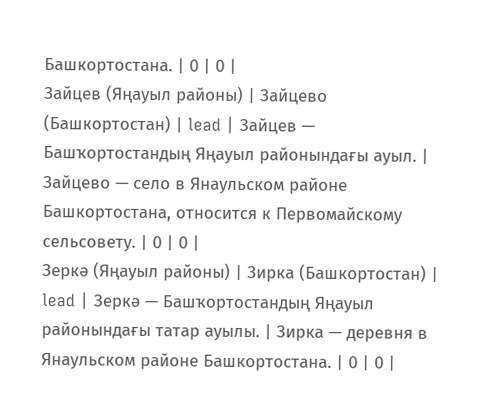Башкортостана. | 0 | 0 |
Зайцев (Яңауыл районы) | Зайцево (Башкортостан) | lead | Зайцев — Башҡортостандың Яңауыл районындағы ауыл. | Зайцево — село в Янаульском районе Башкортостана, относится к Первомайскому сельсовету. | 0 | 0 |
Зеркә (Яңауыл районы) | Зирка (Башкортостан) | lead | Зеркә — Башҡортостандың Яңауыл районындағы татар ауылы. | Зирка — деревня в Янаульском районе Башкортостана. | 0 | 0 |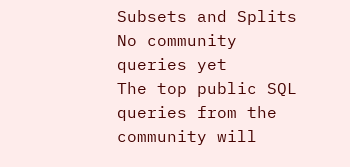Subsets and Splits
No community queries yet
The top public SQL queries from the community will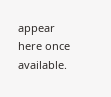appear here once available.